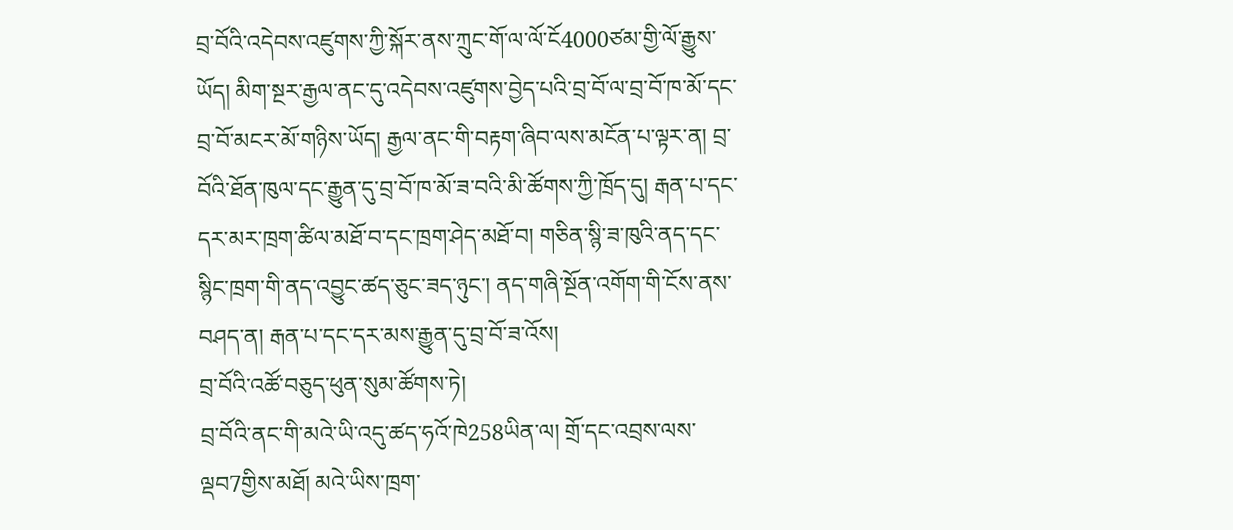བྲ་བོའི་འདེབས་འཛུགས་ཀྱི་སྐོར་ནས་ཀྲུང་གོ་ལ་ལོ་ངོ4000ཙམ་གྱི་ལོ་རྒྱུས་ཡོད། མིག་སྔར་རྒྱལ་ནང་དུ་འདེབས་འཛུགས་བྱེད་པའི་བྲ་བོ་ལ་བྲ་བོ་ཁ་མོ་དང་བྲ་བོ་མངར་མོ་གཉིས་ཡོད། རྒྱལ་ནང་གི་བརྟག་ཞིབ་ལས་མངོན་པ་ལྟར་ན། བྲ་བོའི་ཐོན་ཁུལ་དང་རྒྱུན་དུ་བྲ་བོ་ཁ་མོ་ཟ་བའི་མི་ཚོགས་ཀྱི་ཁྲོད་དུ། རྒན་པ་དང་དར་མར་ཁྲག་ཚིལ་མཐོ་བ་དང་ཁྲག་ཤེད་མཐོ་བ། གཅིན་སྙི་ཟ་ཁུའི་ནད་དང་སྙིང་ཁྲག་གི་ནད་འབྱུང་ཚད་ཅུང་ཟད་ཉུང་། ནད་གཞི་སྔོན་འགོག་གི་ངོས་ནས་བཤད་ན། རྒན་པ་དང་དར་མས་རྒྱུན་དུ་བྲ་བོ་ཟ་འོས།
བྲ་བོའི་འཚོ་བཅུད་ཕུན་སུམ་ཚོགས་ཏེ།
བྲ་བོའི་ནང་གི་མའེ་ཡི་འདུ་ཚད་ཧའོ་ཁེ258ཡིན་ལ། གྲོ་དང་འབྲས་ལས་ལྡབ7གྱིས་མཐོ། མའེ་ཡིས་ཁྲག་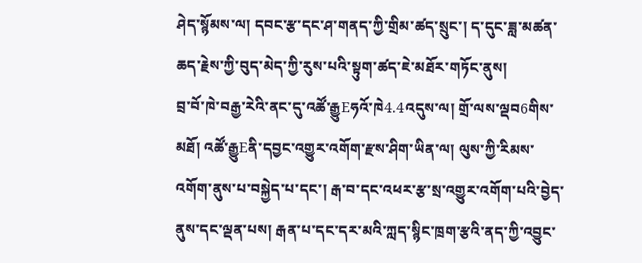ཤེད་སྙོམས་ལ། དབང་རྩ་དང་ཤ་གནད་ཀྱི་གྲིམ་ཚད་སྲུང་། ད་དུང་ཟླ་མཚན་ཆད་རྗེས་ཀྱི་བུད་མེད་ཀྱི་རུས་པའི་སྟུག་ཚད་ཇེ་མཐོར་གཏོང་ནུས།
བྲ་བོ་ཁེ་བརྒྱ་རེའི་ནང་དུ་འཚོ་རྒྱུEཧའོ་ཁེ4.4འདུས་ལ། གྲོ་ལས་ལྡབ6གིས་མཐོ། འཚོ་རྒྱུEནི་དབྱང་འགྱུར་འགོག་རྫས་ཤིག་ཡིན་ལ། ལུས་ཀྱི་རིམས་འགོག་ནུས་པ་བསྐྱེད་པ་དང་། རྒ་བ་དང་འཕར་རྩ་སྲ་འགྱུར་འགོག་པའི་བྱེད་ནུས་དང་ལྡན་པས། རྒན་པ་དང་དར་མའི་ཀླད་སྙིང་ཁྲག་རྩའི་ནད་ཀྱི་འབྱུང་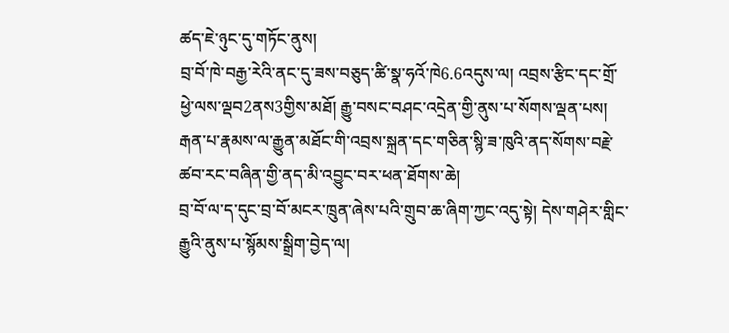ཚད་ཇེ་ཉུང་དུ་གཏོང་ནུས།
བྲ་བོ་ཁེ་བརྒྱ་རེའི་ནང་དུ་ཟས་བཅུད་ཚི་སྣ་ཧའོ་ཁེ6.6འདུས་ལ། འབྲས་རྩིང་དང་གྲོ་ཕྱེ་ལས་ལྡབ2ནས3གྱིས་མཐོ། རྒྱུ་བསང་བཤང་འདྲེན་གྱི་ནུས་པ་སོགས་ལྡན་པས། རྒན་པ་རྣམས་ལ་རྒྱུན་མཐོང་གི་འབྲས་སྐྲན་དང་གཅིན་སྙི་ཟ་ཁུའི་ནད་སོགས་བརྗེ་ཚབ་རང་བཞིན་གྱི་ནད་མི་འབྱུང་བར་ཕན་ཐོགས་ཆེ།
བྲ་བོ་ལ་ད་དུང་བྲ་བོ་མངར་ཁྲུན་ཞེས་པའི་གྲུབ་ཆ་ཞིག་ཀྱང་འདུ་སྟེ། དེས་གཤེར་གླིང་རྒྱུའི་ནུས་པ་སྙོམས་སྒྲིག་བྱེད་ལ།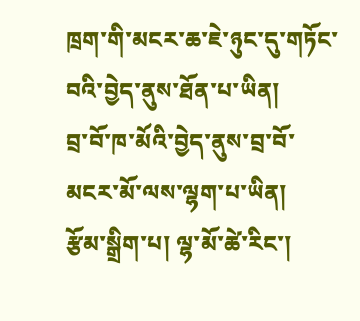ཁྲག་གི་མངར་ཆ་ཇེ་ཉུང་དུ་གཏོང་བའི་བྱེད་ནུས་ཐོན་པ་ཡིན།
བྲ་བོ་ཁ་མོའི་བྱེད་ནུས་བྲ་བོ་མངར་མོ་ལས་ལྷག་པ་ཡིན།
རྩོམ་སྒྲིག་པ། ལྷ་མོ་ཚེ་རིང་།